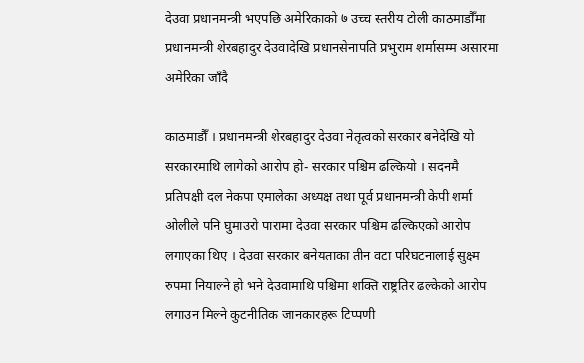देउवा प्रधानमन्त्री भएपछि अमेरिकाको ७ उच्च स्तरीय टोली काठमाडौँमा
प्रधानमन्त्री शेरबहादुर देउवादेखि प्रधानसेनापति प्रभुराम शर्मासम्म असारमा अमेरिका जाँदै

काठमाडौँ । प्रधानमन्त्री शेरबहादुर देउवा नेतृत्वको सरकार बनेदेखि यो सरकारमाथि लागेको आरोप हो- सरकार पश्चिम ढल्कियो । सदनमै प्रतिपक्षी दल नेकपा एमालेका अध्यक्ष तथा पूर्व प्रधानमन्त्री केपी शर्मा ओलीले पनि घुमाउरो पारामा देउवा सरकार पश्चिम ढल्किएको आरोप लगाएका थिए । देउवा सरकार बनेयताका तीन वटा परिघटनालाई सुक्ष्म रुपमा नियाल्ने हो भने देउवामाथि पश्चिमा शक्ति राष्ट्रतिर ढल्केको आरोप लगाउन मिल्ने कुटनीतिक जानकारहरू टिप्पणी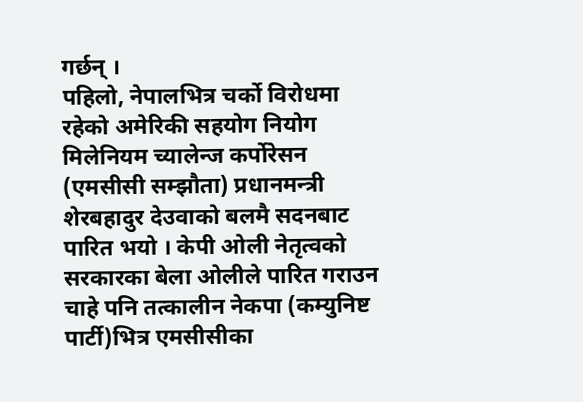गर्छन् ।
पहिलो, नेपालभित्र चर्को विरोधमा रहेको अमेरिकी सहयोग नियोग मिलेनियम च्यालेन्ज कर्पोरेसन (एमसीसी सम्झौता) प्रधानमन्त्री शेरबहादुर देउवाको बलमै सदनबाट पारित भयो । केपी ओली नेतृत्वको सरकारका बेला ओलीले पारित गराउन चाहे पनि तत्कालीन नेकपा (कम्युनिष्ट पार्टी)भित्र एमसीसीका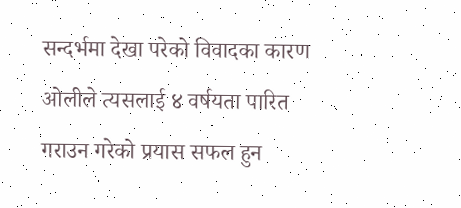सन्दर्भमा देखा परेको विवादका कारण ओलीले त्यसलाई ४ वर्षयता पारित गराउन गरेको प्रयास सफल हुन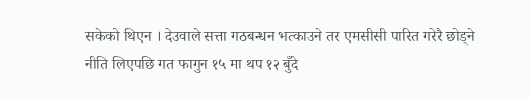सकेको थिएन । देउवाले सत्ता गठबन्धन भत्काउने तर एमसीसी पारित गरेरै छोड्ने नीति लिएपछि गत फागुन १५ मा थप १२ बुँदे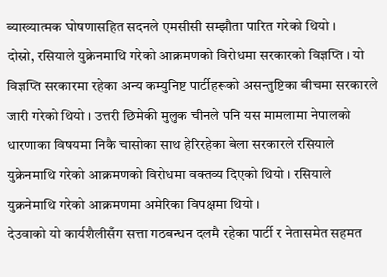ब्याख्यात्मक घोषणासहित सदनले एमसीसी सम्झौता पारित गरेको थियो ।
दोस्रो, रसियाले युक्रेनमाथि गरेको आक्रमणको विरोधमा सरकारको विज्ञप्ति । यो विज्ञप्ति सरकारमा रहेका अन्य कम्युनिष्ट पार्टीहरूको असन्तुष्टिका बीचमा सरकारले जारी गरेको थियो । उत्तरी छिमेकी मुलुक चीनले पनि यस मामलामा नेपालको धारणाका विषयमा निकै चासोका साथ हेरिरहेका बेला सरकारले रसियाले युक्रेनमाथि गरेको आक्रमणको विरोधमा वक्तव्य दिएको थियो । रसियाले युक्रनेमाथि गरेको आक्रमणमा अमेरिका विपक्षमा थियो ।
देउवाको यो कार्यशैलीसँग सत्ता गठबन्धन दलमै रहेका पार्टी र नेतासमेत सहमत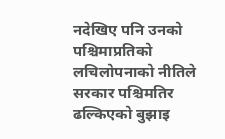नदेखिए पनि उनको पश्चिमाप्रतिको लचिलोपनाको नीतिले सरकार पश्चिमतिर ढल्किएको बुझाइ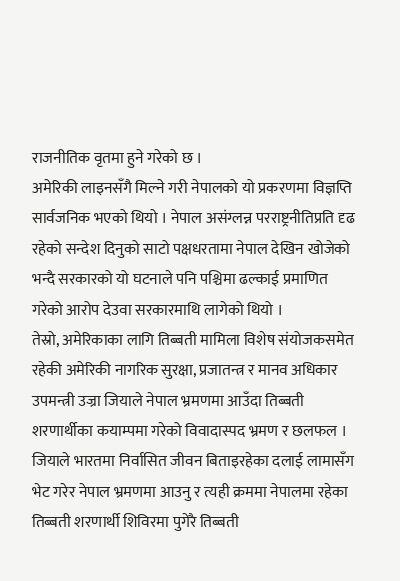राजनीतिक वृतमा हुने गरेको छ ।
अमेरिकी लाइनसँगै मिल्ने गरी नेपालको यो प्रकरणमा विज्ञप्ति सार्वजनिक भएको थियो । नेपाल असंग्लन्न परराष्ट्रनीतिप्रति दृढ रहेको सन्देश दिनुको साटो पक्षधरतामा नेपाल देखिन खोजेको भन्दै सरकारको यो घटनाले पनि पश्चिमा ढल्काई प्रमाणित गरेको आरोप देउवा सरकारमाथि लागेको थियो ।
तेस्रो, अमेरिकाका लागि तिब्बती मामिला विशेष संयोजकसमेत रहेकी अमेरिकी नागरिक सुरक्षा, प्रजातन्त्र र मानव अधिकार उपमन्त्री उज्रा जियाले नेपाल भ्रमणमा आउँदा तिब्बती शरणार्थीका कयाम्पमा गरेको विवादास्पद भ्रमण र छलफल । जियाले भारतमा निर्वासित जीवन बिताइरहेका दलाई लामासँग भेट गरेर नेपाल भ्रमणमा आउनु र त्यही क्रममा नेपालमा रहेका तिब्बती शरणार्थी शिविरमा पुगेरै तिब्बती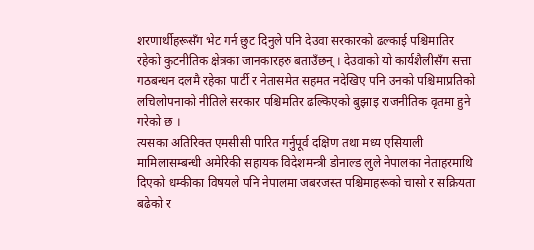शरणार्थीहरूसँग भेट गर्न छुट दिनुले पनि देउवा सरकारको ढल्काई पश्चिमातिर रहेको कुटनीतिक क्षेत्रका जानकारहरु बताउँछन् । देउवाको यो कार्यशैलीसँग सत्ता गठबन्धन दलमै रहेका पार्टी र नेतासमेत सहमत नदेखिए पनि उनको पश्चिमाप्रतिको लचिलोपनाको नीतिले सरकार पश्चिमतिर ढल्किएको बुझाइ राजनीतिक वृतमा हुने गरेको छ ।
त्यसका अतिरिक्त एमसीसी पारित गर्नुपूर्व दक्षिण तथा मध्य एसियाली मामिलासम्बन्धी अमेरिकी सहायक विदेशमन्त्री डोनाल्ड लुले नेपालका नेताहरमाथि दिएको धम्कीका विषयले पनि नेपालमा जबरजस्त पश्चिमाहरूको चासो र सक्रियता बढेको र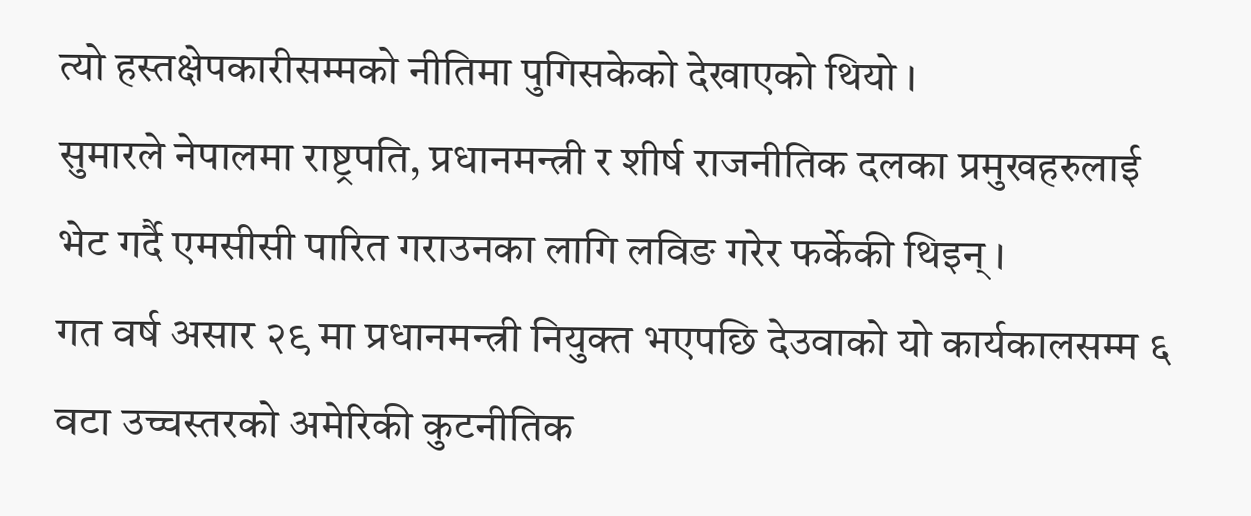त्यो हस्तक्षेपकारीसम्मको नीतिमा पुगिसकेको देखाएको थियो ।
सुमारले नेपालमा राष्ट्रपति, प्रधानमन्त्री र शीर्ष राजनीतिक दलका प्रमुखहरुलाई भेट गर्दै एमसीसी पारित गराउनका लागि लविङ गरेर फर्केकी थिइन् ।
गत वर्ष असार २९ मा प्रधानमन्त्री नियुक्त भएपछि देउवाको यो कार्यकालसम्म ६ वटा उच्चस्तरको अमेरिकी कुटनीतिक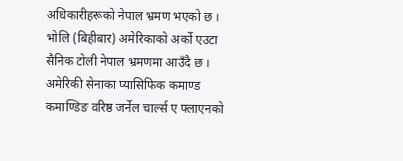अधिकारीहरूको नेपाल भ्रमण भएको छ । भोलि (बिहीबार) अमेरिकाको अर्को एउटा सैनिक टोली नेपाल भ्रमणमा आउँदै छ । अमेरिकी सेनाका प्यासिफिक कमाण्ड कमाण्डिङ वरिष्ठ जर्नेल चार्ल्स ए फ्लाएनको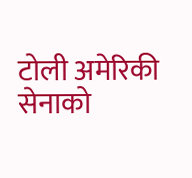टोली अमेरिकी सेनाको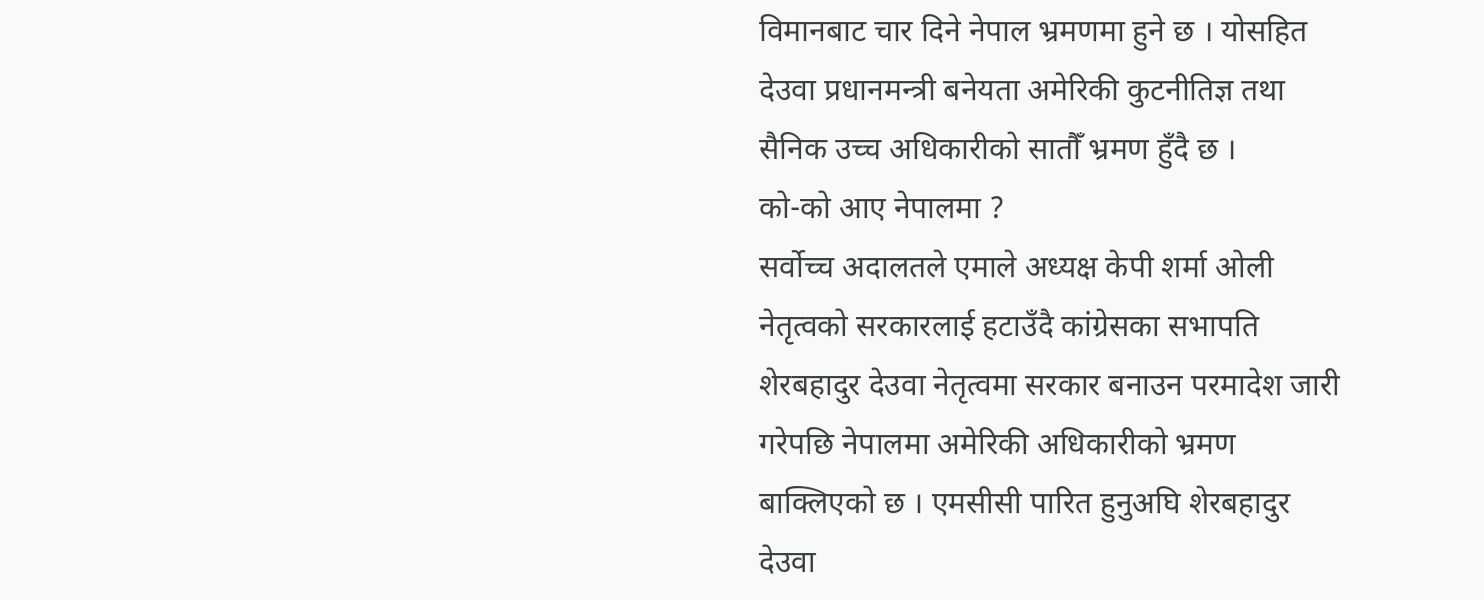विमानबाट चार दिने नेपाल भ्रमणमा हुने छ । योसहित देउवा प्रधानमन्त्री बनेयता अमेरिकी कुटनीतिज्ञ तथा सैनिक उच्च अधिकारीको सातौँ भ्रमण हुँदै छ ।
को-को आए नेपालमा ?
सर्वोच्च अदालतले एमाले अध्यक्ष केपी शर्मा ओली नेतृत्वको सरकारलाई हटाउँदै कांग्रेसका सभापति शेरबहादुर देउवा नेतृत्वमा सरकार बनाउन परमादेश जारी गरेपछि नेपालमा अमेरिकी अधिकारीको भ्रमण बाक्लिएको छ । एमसीसी पारित हुनुअघि शेरबहादुर देउवा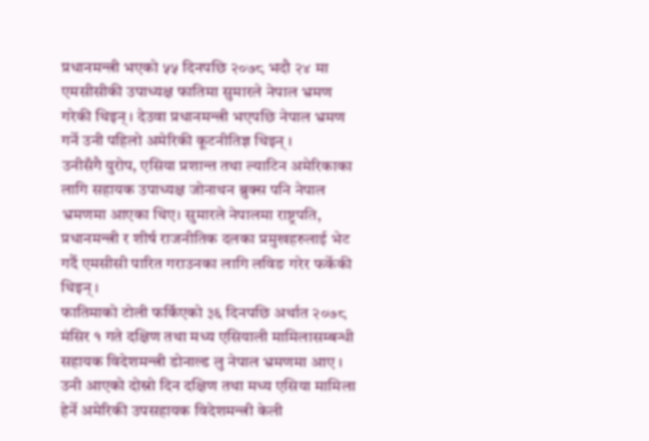प्रधानमन्त्री भएको ५५ दिनपछि २०७८ भदौ २४ मा एमसीसीकी उपाध्यक्ष फातिमा सुमारले नेपाल भ्रमण गरेकी थिइन् । देउवा प्रधानमन्त्री भएपछि नेपाल भ्रमण गर्ने उनी पहिलो अमेरिकी कूटनीतिज्ञ थिइन् ।
उनीसँगै युरोप, एसिया प्रशान्त तथा ल्याटिन अमेरिकाका लागि सहायक उपाध्यक्ष जोनाथन ब्रुक्स पनि नेपाल भ्रमणमा आएका थिए। सुमारले नेपालमा राष्ट्रपति, प्रधानमन्त्री र शीर्ष राजनीतिक दलका प्रमुखहरुलाई भेट गर्दै एमसीसी पारित गराउनका लागि लविङ गरेर फर्केकी थिइन् ।
फातिमाको टोली फर्किएको ३६ दिनपछि अर्थात २०७८ मंसिर १ गते दक्षिण तथा मध्य एसियाली मामिलासम्बन्धी सहायक विदेशमन्त्री डोनाल्ड लु नेपाल भ्रमणमा आए । उनी आएको दोस्रो दिन दक्षिण तथा मध्य एसिया मामिला हेर्ने अमेरिकी उपसहायक विदेशमन्त्री केली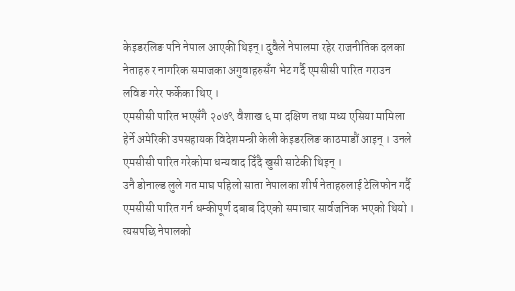केइडरलिङ पनि नेपाल आएकी थिइन्। दुवैले नेपालमा रहेर राजनीतिक दलका नेताहरु र नागरिक समाजका अगुवाहरुसँग भेट गर्दै एमसीसी पारित गराउन लविङ गरेर फर्केका थिए ।
एमसीसी पारित भएसँगै २०७९ वैशाख ६ मा दक्षिण तथा मध्य एसिया मामिला हेर्ने अमेरिकी उपसहायक विदेशमन्त्री केली केइडरलिङ काठमाडौं आइन् । उनले एमसीसी पारित गरेकोमा धन्यवाद दिँदै खुसी साटेकी थिइन् ।
उनै डोनाल्ड लुले गत माघ पहिलो साता नेपालका शीर्ष नेताहरुलाई टेलिफोन गर्दै एमसीसी पारित गर्न धम्कीपूर्ण दबाब दिएको समाचार सार्वजनिक भएको थियो । त्यसपछि नेपालको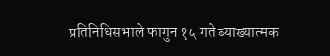प्रतिनिधिसभाले फागुन १५ गते ब्याख्यात्मक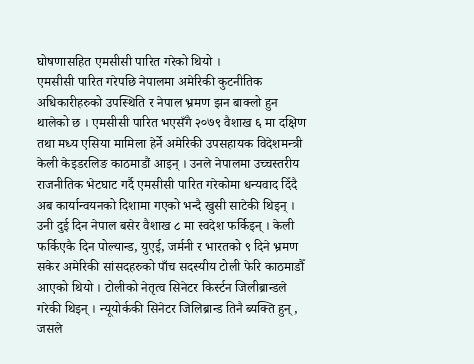घोषणासहित एमसीसी पारित गरेको थियो ।
एमसीसी पारित गरेपछि नेपालमा अमेरिकी कुटनीतिक अधिकारीहरुको उपस्थिति र नेपाल भ्रमण झन बाक्लो हुन थालेको छ । एमसीसी पारित भएसँगै २०७९ वैशाख ६ मा दक्षिण तथा मध्य एसिया मामिला हेर्ने अमेरिकी उपसहायक विदेशमन्त्री केली केइडरलिङ काठमाडौं आइन् । उनले नेपालमा उच्चस्तरीय राजनीतिक भेटघाट गर्दै एमसीसी पारित गरेकोमा धन्यवाद दिँदै अब कार्यान्वयनको दिशामा गएको भन्दै खुसी साटेकी थिइन् ।
उनी दुई दिन नेपाल बसेर वैशाख ८ मा स्वदेश फर्किइन् । केली फर्किएकै दिन पोल्यान्ड, युएई, जर्मनी र भारतको ९ दिने भ्रमण सकेर अमेरिकी सांसदहरुको पाँच सदस्यीय टोली फेरि काठमाडौँ आएको थियो । टोलीको नेतृत्व सिनेटर किर्स्टन जिलीब्रान्डले गरेकी थिइन् । न्यूयोर्ककी सिनेटर जिलिब्रान्ड तिनै ब्यक्ति हुन्, जसले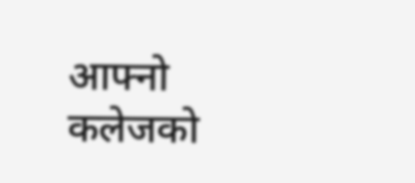आफ्नो कलेजको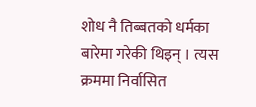शोध नै तिब्बतको धर्मका बारेमा गरेकी थिइन् । त्यस क्रममा निर्वासित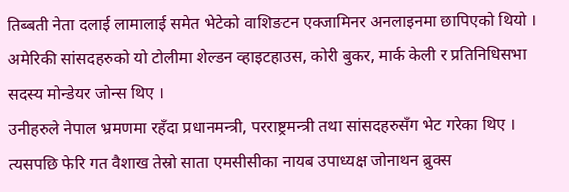तिब्बती नेता दलाई लामालाई समेत भेटेको वाशिङटन एक्जामिनर अनलाइनमा छापिएको थियो । अमेरिकी सांसदहरुको यो टोलीमा शेल्डन व्हाइटहाउस, कोरी बुकर, मार्क केली र प्रतिनिधिसभा सदस्य मोन्डेयर जोन्स थिए ।
उनीहरुले नेपाल भ्रमणमा रहँदा प्रधानमन्त्री, परराष्ट्रमन्त्री तथा सांसदहरुसँग भेट गरेका थिए । त्यसपछि फेरि गत वैशाख तेस्रो साता एमसीसीका नायब उपाध्यक्ष जोनाथन ब्रुक्स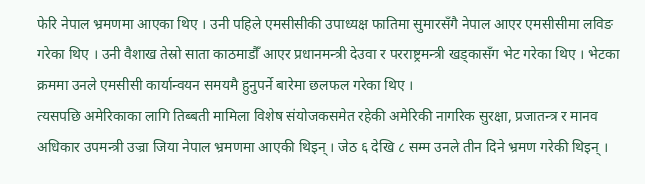फेरि नेपाल भ्रमणमा आएका थिए । उनी पहिले एमसीसीकी उपाध्यक्ष फातिमा सुमारसँगै नेपाल आएर एमसीसीमा लविङ गरेका थिए । उनी वैशाख तेस्रो साता काठमाडौँ आएर प्रधानमन्त्री देउवा र परराष्ट्रमन्त्री खड्कासँग भेट गरेका थिए । भेटका क्रममा उनले एमसीसी कार्यान्वयन समयमै हुनुपर्ने बारेमा छलफल गरेका थिए ।
त्यसपछि अमेरिकाका लागि तिब्बती मामिला विशेष संयोजकसमेत रहेकी अमेरिकी नागरिक सुरक्षा, प्रजातन्त्र र मानव अधिकार उपमन्त्री उज्रा जिया नेपाल भ्रमणमा आएकी थिइन् । जेठ ६ देखि ८ सम्म उनले तीन दिने भ्रमण गरेकी थिइन् ।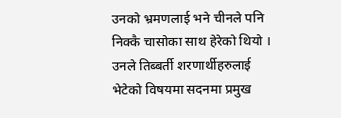उनको भ्रमणलाई भने चीनले पनि निक्कै चासोका साथ हेरेको थियो । उनले तिब्बर्ती शरणार्थीहरुलाई भेटेको विषयमा सदनमा प्रमुख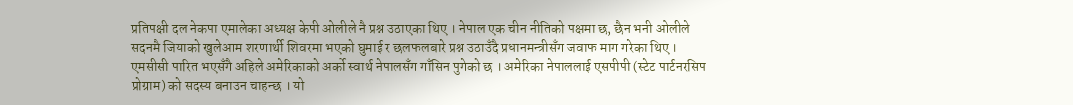प्रतिपक्षी दल नेकपा एमालेका अध्यक्ष केपी ओलीले नै प्रश्न उठाएका थिए । नेपाल एक चीन नीतिको पक्षमा छ, छैन भनी ओलीले सदनमै जियाको खुलेआम शरणार्थी शिवरमा भएको घुमाई र छलफलबारे प्रश्न उठाउँदै प्रधानमन्त्रीसँग जवाफ माग गरेका थिए ।
एमसीसी पारित भएसँगै अहिले अमेरिकाको अर्को स्वार्थ नेपालसँग गाँसिन पुगेको छ । अमेरिका नेपाललाई एसपीपी (स्टेट पार्टनरसिप प्रोग्राम) को सदस्य बनाउन चाहन्छ । यो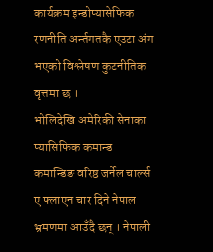कार्यक्रम इन्डोप्यासेफिक रणनीति अर्न्तगतकै एउटा अंग भएको विश्लेषण कुटनीतिक वृत्तमा छ ।
भोलिदेखि अमेरिकी सेनाका प्यासिफिक कमान्ड कमान्डिङ वरिष्ठ जर्नेल चार्ल्स ए फ्लाएन चार दिने नेपाल भ्रमणमा आउँदै छन् । नेपाली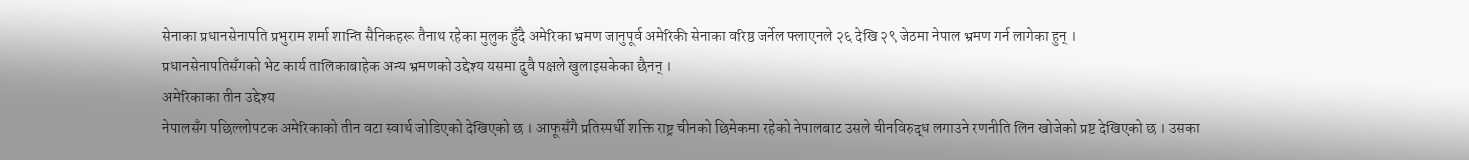सेनाका प्रधानसेनापति प्रभुराम शर्मा शान्ति सैनिकहरू तैनाथ रहेका मुलुक हुँदै अमेरिका भ्रमण जानुपूर्व अमेरिकी सेनाका वरिष्ठ जर्नेल फ्लाएनले २६ देखि २९ जेठमा नेपाल भ्रमण गर्न लागेका हुन् ।
प्रधानसेनापतिसँगको भेट कार्य तालिकाबाहेक अन्य भ्रमणको उद्देश्य यसमा दुवै पक्षले खुलाइसकेका छैनन् ।
अमेरिकाका तीन उद्देश्य
नेपालसँग पछिल्लोपटक अमेरिकाको तीन वटा स्वार्थ जोडिएको देखिएको छ । आफूसँगै प्रतिस्पर्धी शक्ति राष्ट्र चीनको छिमेकमा रहेको नेपालबाट उसले चीनविरुद्ध लगाउने रणनीति लिन खोजेको प्रष्ट देखिएको छ । उसका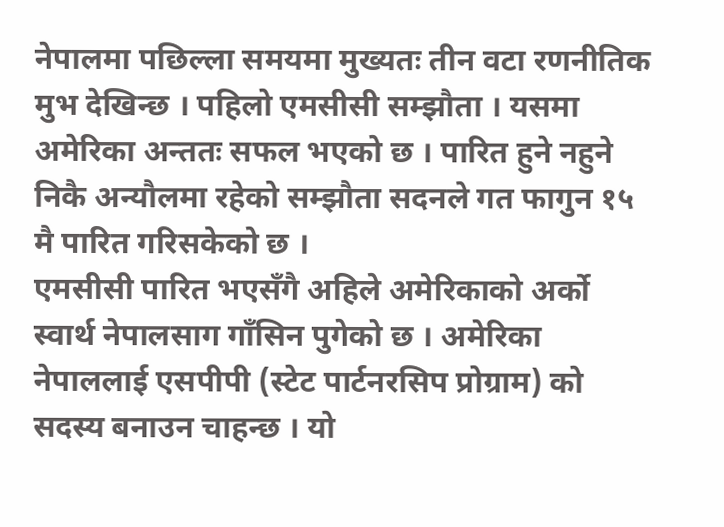नेपालमा पछिल्ला समयमा मुख्यतः तीन वटा रणनीतिक मुभ देखिन्छ । पहिलो एमसीसी सम्झौता । यसमा अमेरिका अन्ततः सफल भएको छ । पारित हुने नहुने निकै अन्यौलमा रहेको सम्झौता सदनले गत फागुन १५ मै पारित गरिसकेको छ ।
एमसीसी पारित भएसँगै अहिले अमेरिकाको अर्को स्वार्थ नेपालसाग गाँसिन पुगेको छ । अमेरिका नेपाललाई एसपीपी (स्टेट पार्टनरसिप प्रोग्राम) को सदस्य बनाउन चाहन्छ । यो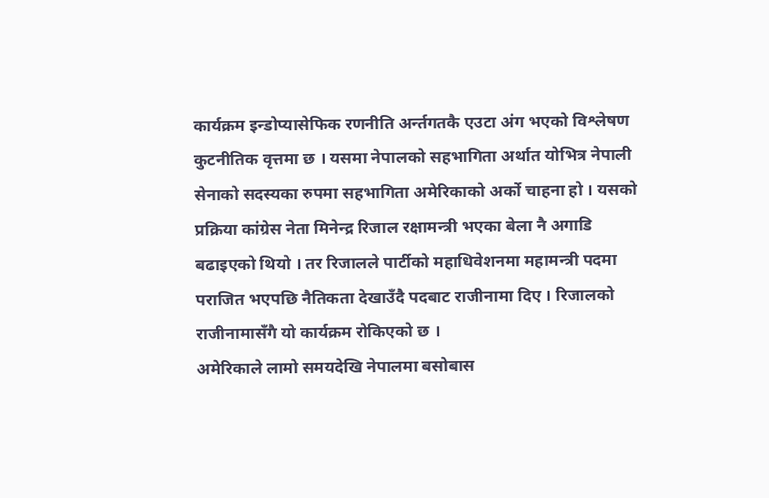कार्यक्रम इन्डोप्यासेफिक रणनीति अर्न्तगतकै एउटा अंग भएको विश्लेषण कुटनीतिक वृत्तमा छ । यसमा नेपालको सहभागिता अर्थात योभित्र नेपाली सेनाको सदस्यका रुपमा सहभागिता अमेरिकाको अर्को चाहना हो । यसको प्रक्रिया कांग्रेस नेता मिनेन्द्र रिजाल रक्षामन्त्री भएका बेला नै अगाडि बढाइएको थियो । तर रिजालले पार्टीको महाधिवेशनमा महामन्त्री पदमा पराजित भएपछि नैतिकता देखाउँदै पदबाट राजीनामा दिए । रिजालको राजीनामासँगै यो कार्यक्रम रोकिएको छ ।
अमेरिकाले लामो समयदेखि नेपालमा बसोबास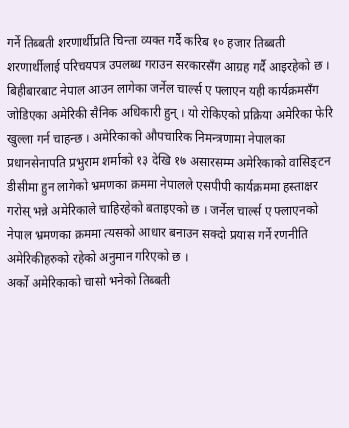गर्ने तिब्बती शरणार्थीप्रति चिन्ता व्यक्त गर्दै करिब १० हजार तिब्बती शरणार्थीलाई परिचयपत्र उपलब्ध गराउन सरकारसँग आग्रह गर्दै आइरहेको छ ।
बिहीबारबाट नेपाल आउन लागेका जर्नेल चार्ल्स ए फ्लाएन यही कार्यक्रमसँग जोडिएका अमेरिकी सैनिक अधिकारी हुन् । यो रोकिएको प्रक्रिया अमेरिका फेरि खुल्ला गर्न चाहन्छ । अमेरिकाको औपचारिक निमन्त्रणामा नेपालका प्रधानसेनापति प्रभुराम शर्माको १३ देखि १७ असारसम्म अमेरिकाको वासिङ्टन डीसीमा हुन लागेको भ्रमणका क्रममा नेपालले एसपीपी कार्यक्रममा हस्ताक्षर गरोस् भन्ने अमेरिकाले चाहिरहेको बताइएको छ । जर्नेल चार्ल्स ए फ्लाएनको नेपाल भ्रमणका क्रममा त्यसको आधार बनाउन सक्दो प्रयास गर्ने रणनीति अमेरिकीहरुको रहेको अनुमान गरिएको छ ।
अर्को अमेरिकाको चासो भनेको तिब्बती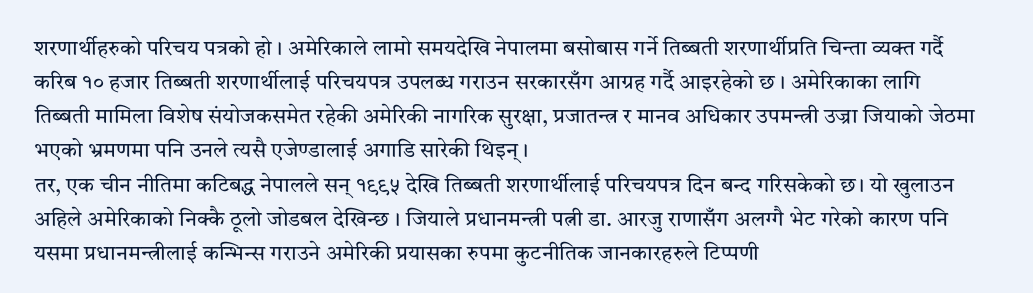शरणार्थीहरुको परिचय पत्रको हो । अमेरिकाले लामो समयदेखि नेपालमा बसोबास गर्ने तिब्बती शरणार्थीप्रति चिन्ता व्यक्त गर्दै करिब १० हजार तिब्बती शरणार्थीलाई परिचयपत्र उपलब्ध गराउन सरकारसँग आग्रह गर्दै आइरहेको छ । अमेरिकाका लागि तिब्बती मामिला विशेष संयोजकसमेत रहेकी अमेरिकी नागरिक सुरक्षा, प्रजातन्त्र र मानव अधिकार उपमन्त्री उज्रा जियाको जेठमा भएको भ्रमणमा पनि उनले त्यसै एजेण्डालाई अगाडि सारेकी थिइन् ।
तर, एक चीन नीतिमा कटिबद्ध नेपालले सन् १९९५ देखि तिब्बती शरणार्थीलाई परिचयपत्र दिन बन्द गरिसकेको छ। यो खुलाउन अहिले अमेरिकाको निक्कै ठूलो जोडबल देखिन्छ । जियाले प्रधानमन्त्री पत्नी डा. आरजु राणासँग अलग्गै भेट गरेको कारण पनि यसमा प्रधानमन्त्रीलाई कन्भिन्स गराउने अमेरिकी प्रयासका रुपमा कुटनीतिक जानकारहरुले टिप्पणी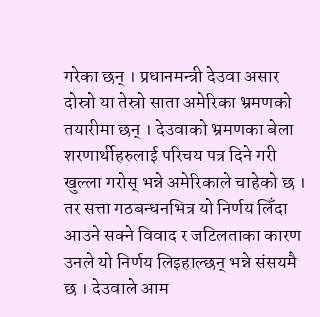गरेका छन् । प्रधानमन्त्री देउवा असार दोस्रो या तेस्रो साता अमेरिका भ्रमणको तयारीमा छन् । देउवाको भ्रमणका बेला शरणार्थीहरुलाई परिचय पत्र दिने गरी खुल्ला गरोस् भन्ने अमेरिकाले चाहेको छ ।
तर सत्ता गठबन्धनभित्र यो निर्णय लिँदा आउने सक्ने विवाद र जटिलताका कारण उनले यो निर्णय लिइहाल्छन् भन्ने संसयमै छ । देउवाले आम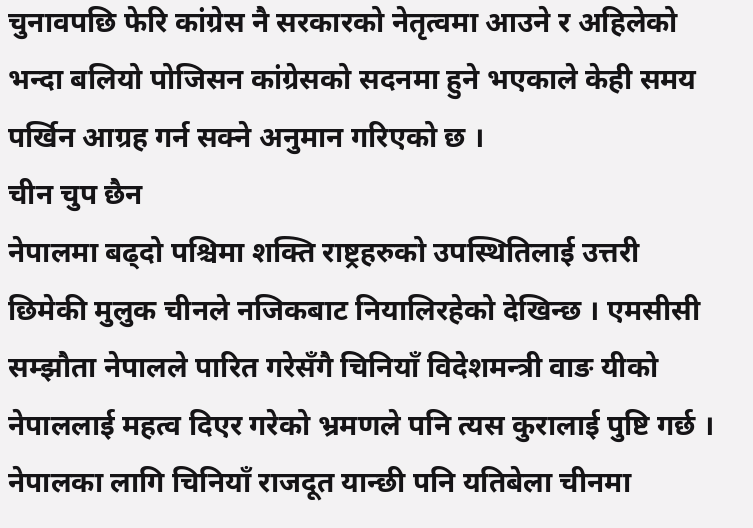चुनावपछि फेरि कांग्रेस नै सरकारको नेतृत्वमा आउने र अहिलेको भन्दा बलियो पोजिसन कांग्रेसको सदनमा हुने भएकाले केही समय पर्खिन आग्रह गर्न सक्ने अनुमान गरिएको छ ।
चीन चुप छैन
नेपालमा बढ्दो पश्चिमा शक्ति राष्ट्रहरुको उपस्थितिलाई उत्तरी छिमेकी मुलुक चीनले नजिकबाट नियालिरहेको देखिन्छ । एमसीसी सम्झौता नेपालले पारित गरेसँगै चिनियाँ विदेशमन्त्री वाङ यीको नेपाललाई महत्व दिएर गरेको भ्रमणले पनि त्यस कुरालाई पुष्टि गर्छ । नेपालका लागि चिनियाँ राजदूत यान्छी पनि यतिबेला चीनमा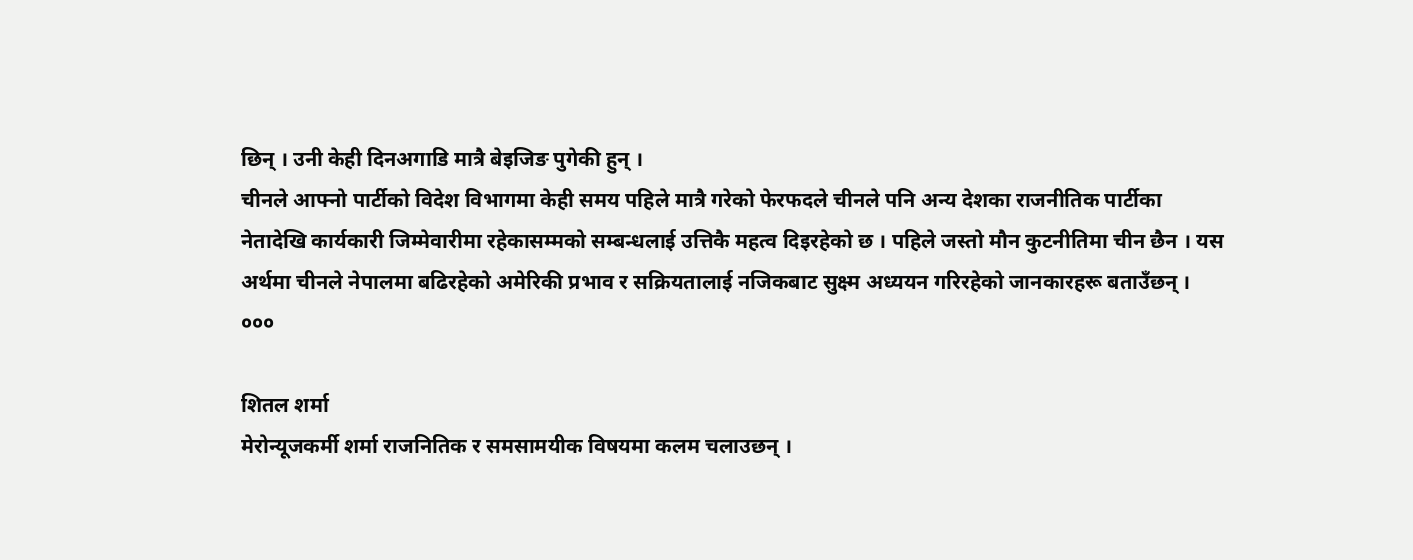छिन् । उनी केही दिनअगाडि मात्रै बेइजिङ पुगेकी हुन् ।
चीनले आफ्नो पार्टीको विदेश विभागमा केही समय पहिले मात्रै गरेको फेरफदले चीनले पनि अन्य देशका राजनीतिक पार्टीका नेतादेखि कार्यकारी जिम्मेवारीमा रहेकासम्मको सम्बन्धलाई उत्तिकै महत्व दिइरहेको छ । पहिले जस्तो मौन कुटनीतिमा चीन छैन । यस अर्थमा चीनले नेपालमा बढिरहेको अमेरिकी प्रभाव र सक्रियतालाई नजिकबाट सुक्ष्म अध्ययन गरिरहेको जानकारहरू बताउँछन् ।
०००

शितल शर्मा
मेरोन्यूजकर्मी शर्मा राजनितिक र समसामयीक विषयमा कलम चलाउछन् ।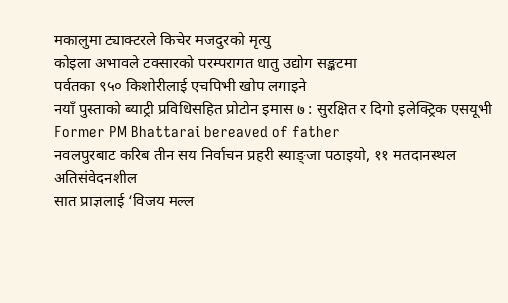मकालुमा ट्याक्टरले किचेर मजदुरको मृत्यु
कोइला अभावले टक्सारको परम्परागत धातु उद्योग सङ्कटमा
पर्वतका ९५० किशोरीलाई एचपिभी खोप लगाइने
नयाँ पुस्ताको ब्याट्री प्रविधिसहित प्रोटोन इमास ७ : सुरक्षित र दिगो इलेक्ट्रिक एसयूभी
Former PM Bhattarai bereaved of father
नवलपुरबाट करिब तीन सय निर्वाचन प्रहरी स्याङ्जा पठाइयो, ११ मतदानस्थल अतिसंवेदनशील
सात प्राज्ञलाई ‘विजय मल्ल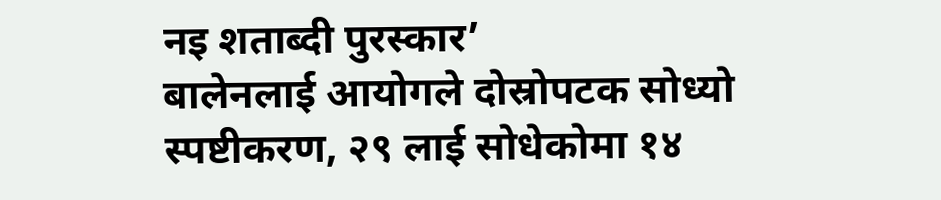नइ शताब्दी पुरस्कार’
बालेनलाई आयोगले दोस्रोपटक सोध्यो स्पष्टीकरण, २९ लाई सोधेकोमा १४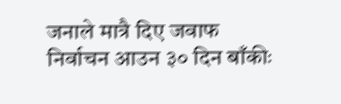जनाले मात्रै दिए जवाफ
निर्वाचन आउन ३० दिन बाँकीः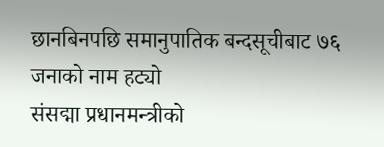छानबिनपछि समानुपातिक बन्दसूचीबाट ७६ जनाको नाम हट्यो
संसद्मा प्रधानमन्त्रीको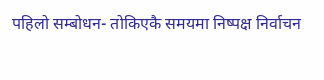पहिलो सम्बोधन- तोकिएकै समयमा निष्पक्ष निर्वाचन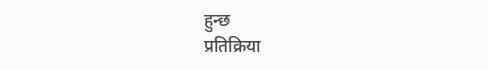हुन्छ
प्रतिक्रिया